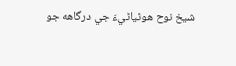شيخ نوح هوٿياڻيءَ جي درگاهه جو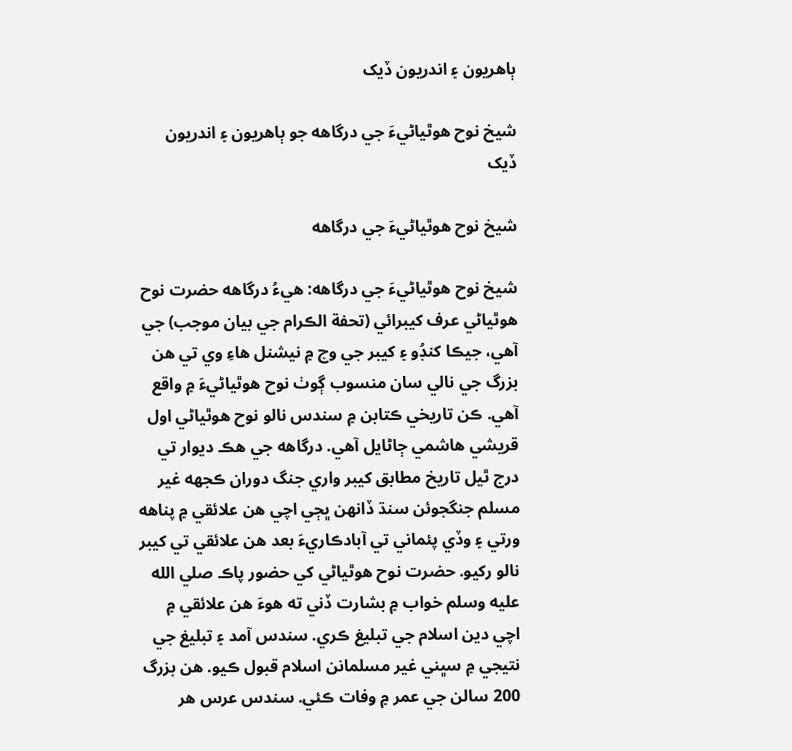ٻاهريون ۽ اندريون ڏيک

شيخ نوح هوٿياڻيءَ جي درگاهه جو ٻاهريون ۽ اندريون ڏيک

شيخ نوح هوٿياڻيءَ جي درگاهه

شيخ نوح هوٿياڻيءَ جي درگاهه: هيءُ درگاهه حضرت نوح هوٿياڻي عرف کيبرائي (تحفة الڪرام جي بيان موجب) جي آهي، جيڪا کنڊُو ۽ کيبر جي وچ ۾ نيشنل هاءِ وي تي هن بزرگ جي نالي سان منسوب ڳوٺ نوح هوٿياڻيءَ ۾ واقع آهي. ڪن تاريخي ڪتابن ۾ سندس نالو نوح هوٿياڻي اول قريشي هاشمي ڄاڻايل آهي. درگاهه جي هڪ ديوار تي درج ٿيل تاريخ مطابق کيبر واري جنگ دوران ڪجهه غير مسلم جنگجوئن سنڌ ڏانهن ڀڄي اچي هن علائقي ۾ پناهه ورتي ۽ وڏي پئماني تي آبادڪاريءَ بعد هن علائقي تي کيبر نالو رکيو. حضرت نوح هوٿياڻي کي حضور پاڪ صلي الله عليه وسلم خواب ۾ بشارت ڏني ته هوءَ هن علائقي ۾ اچي دين اسلام جي تبليغ ڪري. سندس آمد ۽ تبليغ جي نتيجي ۾ سڀني غير مسلمانن اسلام قبول ڪيو. هن بزرگ 200 سالن جي عمر ۾ وفات ڪئي. سندس عرس هر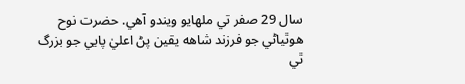سال 29 صفر تي ملهايو ويندو آهي. حضرت نوح هوٿياڻي جو فرزند شاهه يقين پڻ اعليٰ پايي جو بزرگ ٿي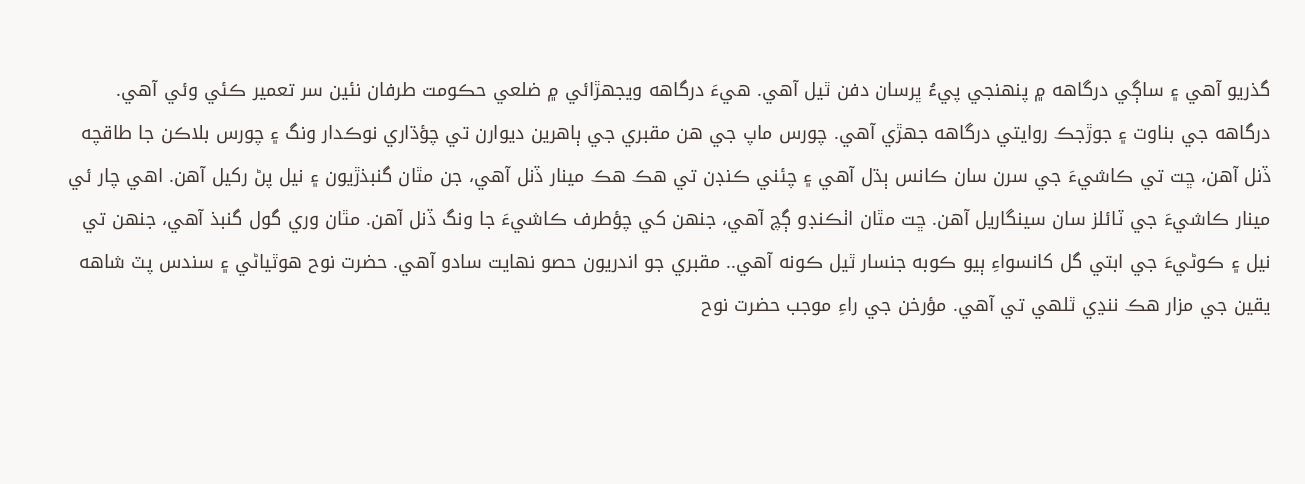گذريو آهي ۽ ساڳي درگاهه ۾ پنهنجي پيءُ ڀرسان دفن ٿيل آهي. هيءَ درگاهه ويجهڙائي ۾ ضلعي حڪومت طرفان نئين سر تعمير ڪئي وئي آهي. درگاهه جي بناوت ۽ جوڙجڪ روايتي درگاهه جهڙي آهي. چورس ماپ جي هن مقبري جي ٻاهرين ديوارن تي چؤڌاري نوڪدار ونگ ۽ چورس بلاڪن جا طاقچه ڏنل آهن، ڇت تي ڪاشيءَ جي سرن سان ڪانس ٻڌل آهي ۽ چئني ڪنڊن تي هڪ هڪ مينار ڏنل آهي، جن مٿان گنبذڙيون ۽ نيل پڻ رکيل آهن. اهي چار ئي مينار ڪاشيءَ جي ٽائلز سان سينگاريل آهن. ڇت مٿان اٺڪنڊو ڳچ آهي، جنهن کي چؤطرف ڪاشيءَ جا ونگ ڏنل آهن. مٿان وري گول گنبذ آهي، جنهن تي نيل ۽ ڪوڻيءَ جي ابتي گل کانسواءِ ٻيو ڪوبه جنسار ٿيل ڪونه آهي.. مقبري جو اندريون حصو نهايت سادو آهي. حضرت نوح هوٿياڻي ۽ سندس پٽ شاهه يقين جي مزار هڪ ننڍي ٿلهي تي آهي. مؤرخن جي راءِ موجب حضرت نوح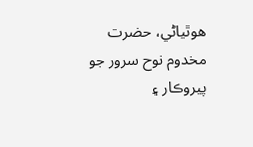هوٿياڻي، حضرت مخدوم نوح سرور جو پيروڪار ۽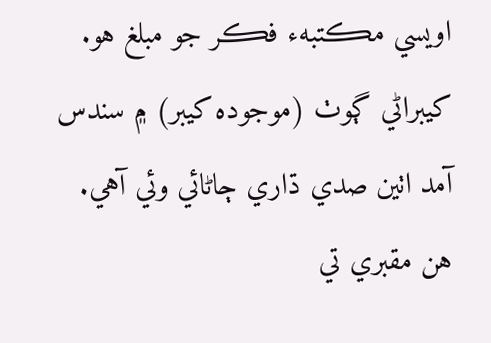اويسي مڪتبهء فڪر جو مبلغ هو. کيبراڻي ڳوٺ (موجوده کيبر) ۾ سندس آمد اٺين صدي ڌاري ڄاڻائي وئي آهي. هن مقبري تي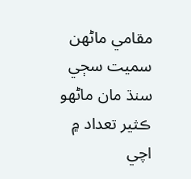مقامي ماڻهن سميت سڄي سنڌ مان ماڻهو ڪثير تعداد ۾ اچي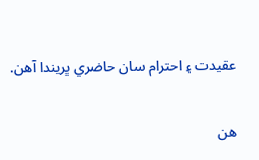عقيدت ۽ احترام سان حاضري ڀريندا آهن.


هن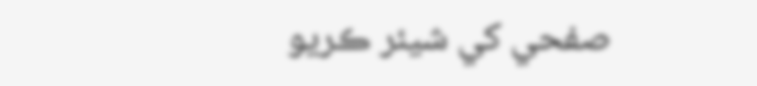صفحي کي شيئر ڪريو